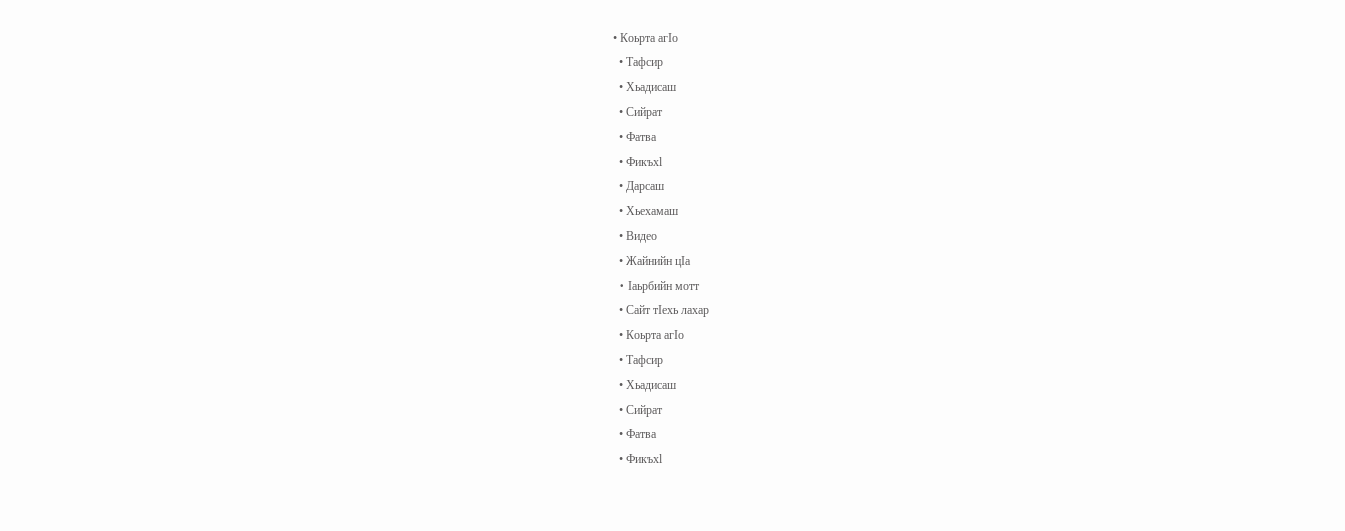• Коьрта агIо
  • Тафсир
  • Хьадисаш
  • Сийрат
  • Фатва
  • Фикъхl
  • Дарсаш
  • Хьехамаш
  • Видео
  • Жайнийн цIа
  • Iаьрбийн мотт
  • Сайт тIехь лахар
  • Коьрта агIо
  • Тафсир
  • Хьадисаш
  • Сийрат
  • Фатва
  • Фикъхl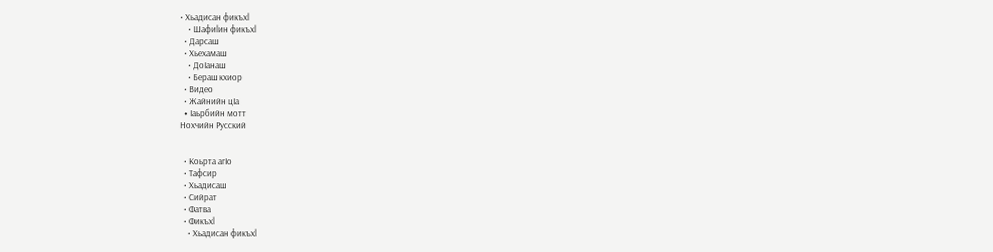• Хьадисан фикъхl
    • Шафиlин фикъхl
  • Дарсаш
  • Хьехамаш
    • ДоIанаш
    • Бераш кхиор
  • Видео
  • Жайнийн цIа
  • Iаьрбийн мотт
Нохчийн Русский


  • Коьрта агIо
  • Тафсир
  • Хьадисаш
  • Сийрат
  • Фатва
  • Фикъхl
    • Хьадисан фикъхl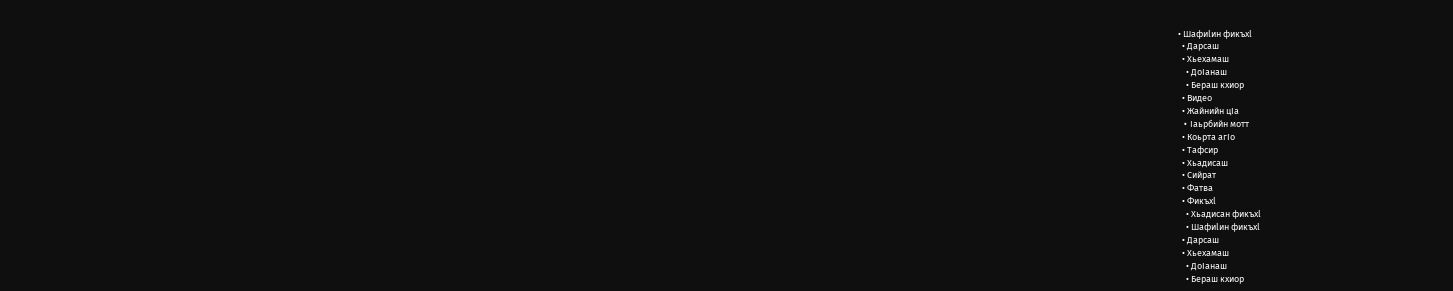• Шафиlин фикъхl
  • Дарсаш
  • Хьехамаш
    • ДоIанаш
    • Бераш кхиор
  • Видео
  • Жайнийн цIа
  • Iаьрбийн мотт
  • Коьрта агIо
  • Тафсир
  • Хьадисаш
  • Сийрат
  • Фатва
  • Фикъхl
    • Хьадисан фикъхl
    • Шафиlин фикъхl
  • Дарсаш
  • Хьехамаш
    • ДоIанаш
    • Бераш кхиор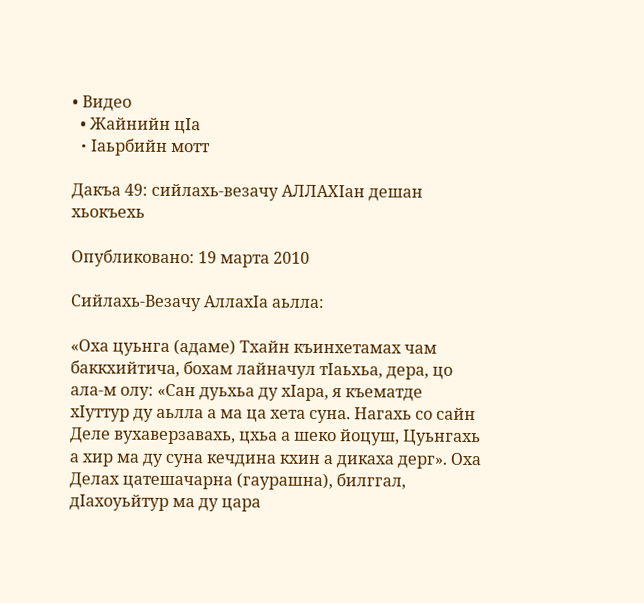• Видео
  • Жайнийн цIа
  • Iаьрбийн мотт

Дакъа 49: сийлахь-везачу АЛЛАХIан дешан хьокъехь

Опубликовано: 19 марта 2010

Сийлахь-Везачу АллахIа аьлла:

«Оха цуьнга (адаме) Тхайн къинхетамах чам баккхийтича, бохам лайначул тIаьхьа, дера, цо ала-м олу: «Сан дуьхьа ду хIара, я къематде хIуттур ду аьлла а ма ца хета суна. Нагахь со сайн Деле вухаверзавахь, цхьа а шеко йоцуш, Цуьнгахь а хир ма ду суна кечдина кхин а дикаха дерг». Оха Делах цатешачарна (гаурашна), билггал, дIахоуьйтур ма ду цара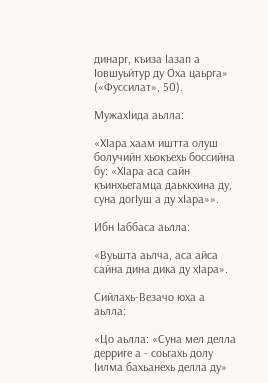динарг, къиза Iазап а Iовшуьйтур ду Оха цаьрга» («Фуссилат», 50).

МужахIида аьлла:

«ХIара хаам иштта олуш болучийн хьокъехь боссийна бу: «ХIара аса сайн къинхьегамца даьккхина ду, суна догIуш а ду хIара»».

Ибн Iаббаса аьлла:

«Вуьшта аьлча, аса айса сайна дина дика ду хIара».

Сийлахь-Везачо юха а аьлла:

«Цо аьлла: «Суна мел делла дерриге а - соьгахь долу Iилма бахьанехь делла ду»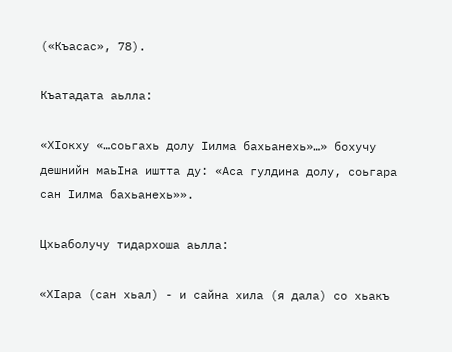(«Къасас», 78).

Къатадата аьлла:

«ХIокху «…соьгахь долу Iилма бахьанехь»…» бохучу дешнийн маьIна иштта ду: «Аса гулдина долу, соьгара сан Iилма бахьанехь»».

Цхьаболучу тидархоша аьлла:

«ХIара (сан хьал) - и сайна хила (я дала) со хьакъ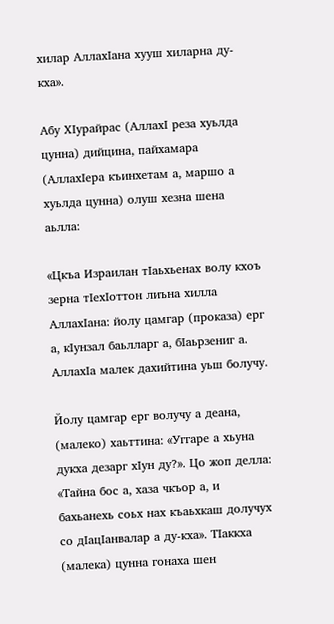хилар АллахIана хууш хиларна ду-кха».

Абу ХIурайрас (АллахI реза хуьлда цунна) дийцина, пайхамара (АллахIера къинхетам а, маршо а хуьлда цунна) олуш хезна шена аьлла:

«Цкъа Израилан тIаьхьенах волу кхоъ зерна тIехIоттон лиъна хилла АллахIана: йолу цамгар (проказа) ерг а, кIунзал баьлларг а, бIаьрзениг а. АллахIа малек дахийтина уьш болучу.

Йолу цамгар ерг волучу а деана, (малеко) хаьттина: «Уггаре а хьуна дукха дезарг хIун ду?». Цо жоп делла: «Тайна бос а, хаза чкъор а, и бахьанехь соьх нах къаьхкаш долучух со дIацIанвалар а ду-кха». ТIаккха (малека) цунна гонаха шен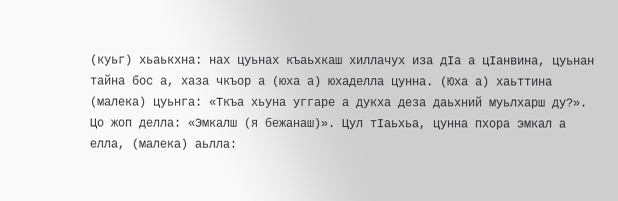(куьг) хьаькхна: нах цуьнах къаьхкаш хиллачух иза дIа а цIанвина, цуьнан тайна бос а, хаза чкъор а (юха а) юхаделла цунна. (Юха а) хаьттина (малека) цуьнга: «Ткъа хьуна уггаре а дукха деза даьхний муьлхарш ду?». Цо жоп делла: «Эмкалш (я бежанаш)». Цул тIаьхьа, цунна пхора эмкал а елла, (малека) аьлла: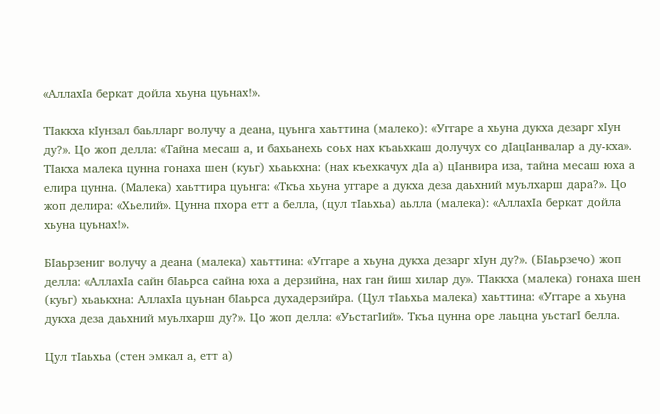«АллахIа беркат дойла хьуна цуьнах!».

ТIаккха кIунзал баьлларг волучу а деана, цуьнга хаьттина (малеко): «Уггаре а хьуна дукха дезарг хIун ду?». Цо жоп делла: «Тайна месаш а, и бахьанехь соьх нах къаьхкаш долучух со дIацIанвалар а ду-кха». ТIакха малека цунна гонаха шен (куьг) хьаькхна: (нах къехкачух дIа а) цIанвира иза, тайна месаш юха а елира цунна. (Малека) хаьттира цуьнга: «Ткъа хьуна уггаре а дукха деза даьхний муьлхарш дара?». Цо жоп делира: «Хьелий». Цунна пхора етт а белла, (цул тIаьхьа) аьлла (малека): «АллахIа беркат дойла хьуна цуьнах!».

БIаьрзениг волучу а деана (малека) хаьттина: «Уггаре а хьуна дукха дезарг хIун ду?». (БIаьрзечо) жоп делла: «АллахIа сайн бIаьрса сайна юха а дерзийна, нах ган йиш хилар ду». ТIаккха (малека) гонаха шен (куьг) хьаькхна: АллахIа цуьнан бIаьрса духадерзийра. (Цул тIаьхьа малека) хаьттина: «Уггаре а хьуна дукха деза даьхний муьлхарш ду?». Цо жоп делла: «УьстагIий». Ткъа цунна оре лаьцна уьстагI белла.

Цул тIаьхьа (стен эмкал а, етт а)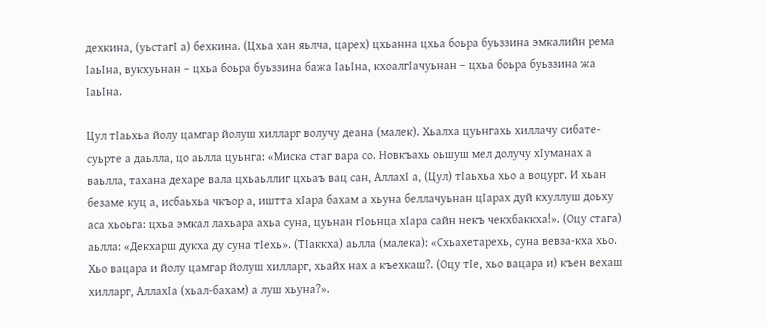дехкина, (уьстагI а) бехкина. (Цхьа хан яьлча, царех) цхьанна цхьа боьра буьззина эмкалийн рема IаьIна, вукхуьнан – цхьа боьра буьззина бажа IаьIна, кхоалгIачуьнан – цхьа боьра буьззина жа IаьIна.

Цул тIаьхьа йолу цамгар йолуш хилларг волучу деана (малек). Хьалха цуьнгахь хиллачу сибате-суьрте а даьлла, цо аьлла цуьнга: «Миска стаг вара со. Новкъахь оьшуш мел долучу хIуманах а ваьлла, тахана дехаре вала цхьаьллиг цхьаъ вац сан, АллахI а, (Цул) тIаьхьа хьо а воцург. И хьан безаме куц а, исбаьхьа чкъор а, иштта хIара бахам а хьуна беллачуьнан цIарах дуй кхуллуш доьху аса хьоьга: цхьа эмкал лахьара ахьа суна, цуьнан гIоьнца хIара сайн некъ чекхбаккха!». (Оцу стага) аьлла: «Декхарш дукха ду суна тIехь». (ТIаккха) аьлла (малека): «Схьахетарехь, суна вевза-кха хьо. Хьо вацара и йолу цамгар йолуш хилларг, хьайх нах а къехкаш?. (Оцу тIе, хьо вацара и) къен вехаш хилларг, АллахIа (хьал-бахам) а луш хьуна?».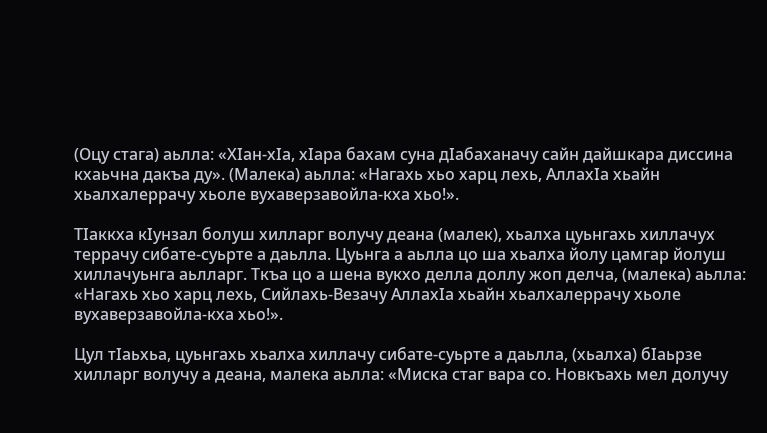(Оцу стага) аьлла: «ХIан-хIа, хIара бахам суна дIабаханачу сайн дайшкара диссина кхаьчна дакъа ду». (Малека) аьлла: «Нагахь хьо харц лехь, АллахIа хьайн хьалхалеррачу хьоле вухаверзавойла-кха хьо!».

ТIаккха кIунзал болуш хилларг волучу деана (малек), хьалха цуьнгахь хиллачух террачу сибате-суьрте а даьлла. Цуьнга а аьлла цо ша хьалха йолу цамгар йолуш хиллачуьнга аьлларг. Ткъа цо а шена вукхо делла доллу жоп делча, (малека) аьлла: «Нагахь хьо харц лехь, Сийлахь-Везачу АллахIа хьайн хьалхалеррачу хьоле вухаверзавойла-кха хьо!».

Цул тIаьхьа, цуьнгахь хьалха хиллачу сибате-суьрте а даьлла, (хьалха) бIаьрзе хилларг волучу а деана, малека аьлла: «Миска стаг вара со. Новкъахь мел долучу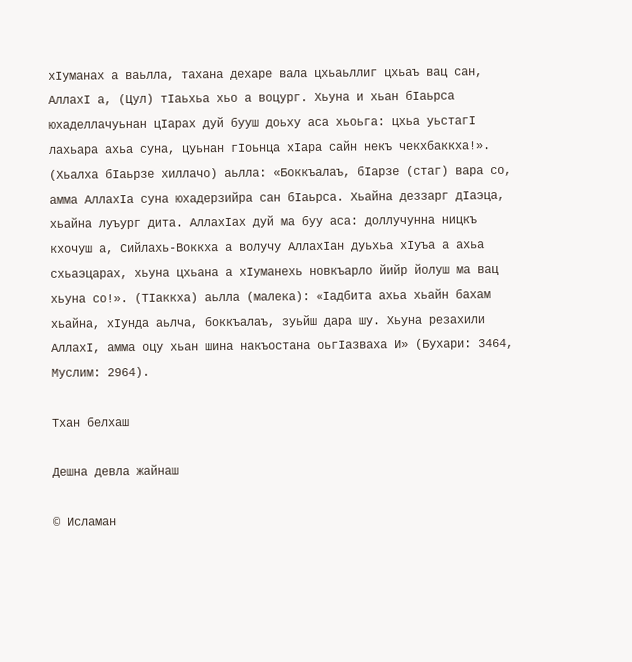хIуманах а ваьлла, тахана дехаре вала цхьаьллиг цхьаъ вац сан, АллахI а, (Цул) тIаьхьа хьо а воцург. Хьуна и хьан бIаьрса юхаделлачуьнан цIарах дуй бууш доьху аса хьоьга: цхьа уьстагI лахьара ахьа суна, цуьнан гIоьнца хIара сайн некъ чекхбаккха!». (Хьалха бIаьрзе хиллачо) аьлла: «Боккъалаъ, бIарзе (стаг) вара со, амма АллахIа суна юхадерзийра сан бIаьрса. Хьайна деззарг дIаэца, хьайна луъург дита. АллахIах дуй ма буу аса: доллучунна ницкъ кхочуш а, Сийлахь-Воккха а волучу АллахIан дуьхьа хIуъа а ахьа схьаэцарах, хьуна цхьана а хIуманехь новкъарло йийр йолуш ма вац хьуна со!». (ТIаккха) аьлла (малека): «Iадбита ахьа хьайн бахам хьайна, хIунда аьлча, боккъалаъ, зуьйш дара шу. Хьуна резахили АллахI, амма оцу хьан шина накъостана оьгIазваха И» (Бухари: 3464, Муслим: 2964).

Тхан белхаш

Дешна девла жайнаш

© Исламан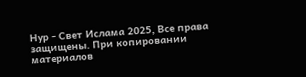Нур - Свет Ислама 2025, Все права защищены. При копировании материалов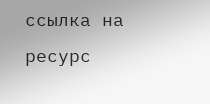ссылка на ресурс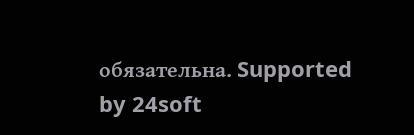обязательна. Supported by 24soft